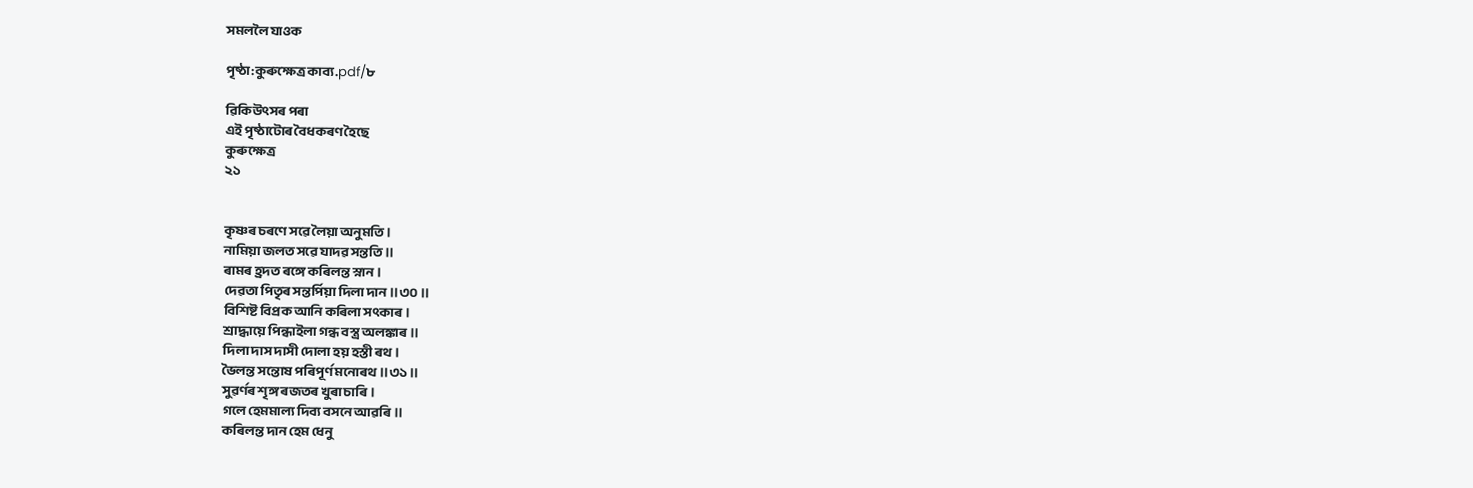সমললৈ যাওক

পৃষ্ঠা:কুৰুক্ষেত্ৰ কাব্য.pdf/৮

ৱিকিউৎসৰ পৰা
এই পৃষ্ঠাটোৰ বৈধকৰণ হৈছে
কুৰুক্ষেত্ৰ
২১


কৃষ্ণৰ চৰণে সৱে লৈয়া অনুমতি।
নামিয়া জলত সৱে যাদৱ সন্ততি॥
ৰামৰ হ্ৰদত ৰঙ্গে কৰিলন্ত স্নান।
দেৱতা পিতৃৰ সন্তৰ্পিয়া দিলা দান॥৩০॥
বিশিষ্ট বিপ্ৰক আনি কৰিলা সৎকাৰ।
শ্ৰাদ্ধায়ে পিন্ধাইলা গন্ধ বস্ত্ৰ অলঙ্কাৰ॥
দিলা দাস দাসী দোলা হয় হস্তী ৰথ।
ভৈলন্ত সন্তোষ পৰিপূৰ্ণ মনোৰথ॥৩১॥
সুৱৰ্ণৰ শৃঙ্গ ৰজতৰ খুৰা চাৰি।
গলে হেমমাল্য দিব্য বসনে আৱৰি॥
কৰিলন্ত দান হেম ধেনু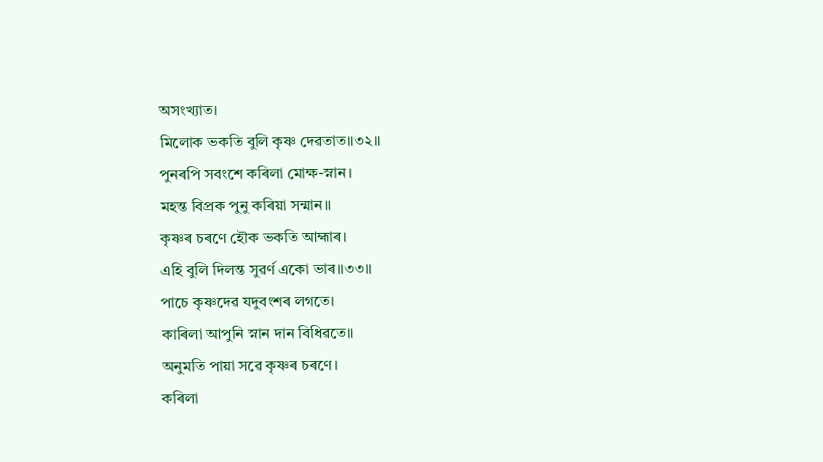অসংখ্যাত।
মিলোক ভকতি বুলি কৃষ্ণ দেৱতাত॥৩২॥
পুনৰপি সবংশে কৰিলা মোক্ষ-স্নান।
মহন্ত বিপ্ৰক পুনু কৰিয়া সন্মান॥
কৃষ্ণৰ চৰণে হৌক ভকতি আহ্মাৰ।
এহি বুলি দিলন্ত সুৱৰ্ণ একো ভাৰ॥৩৩॥
পাচে কৃষ্ণদেৱ যদুবংশৰ লগতে।
কাৰিলা আপুনি স্নান দান বিধিৱতে॥
অনুমতি পায়া সৱে কৃষ্ণৰ চৰণে।
কৰিলা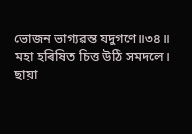ভোজন ভাগ্যৱন্ত যদুগণে॥৩৪॥
মহা হৰিষিত চিত্ত উঠি সমদলে।
ছায়া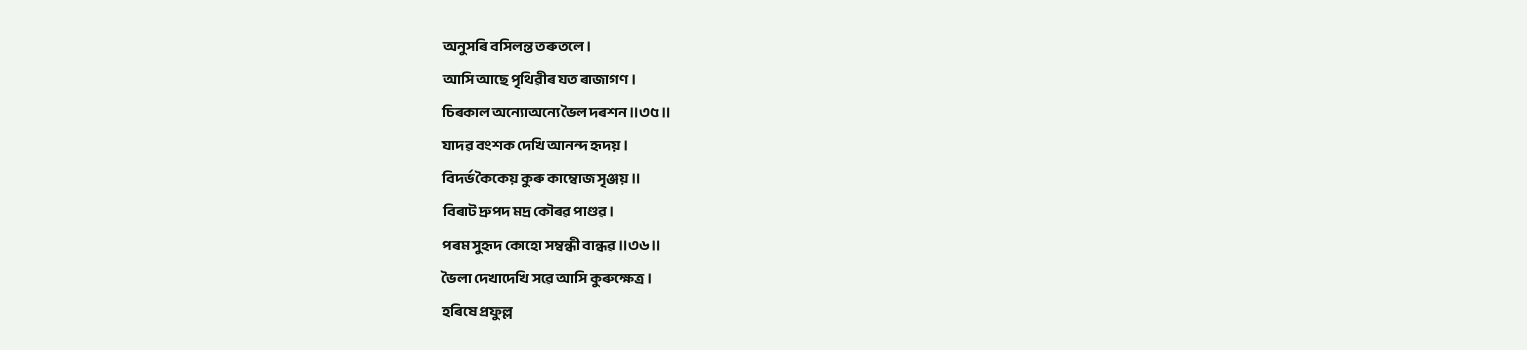অনুসৰি বসিলন্ত তৰুতলে।
আসি আছে পৃথিৱীৰ যত ৰাজাগণ।
চিৰকাল অন্যোঅন্যে ভৈল দৰশন॥৩৫॥
যাদৱ বংশক দেখি আনন্দ হৃদয়।
বিদৰ্ভ কৈকেয় কুৰু কাম্বোজ সৃঞ্জয়॥
বিৰাট দ্ৰুপদ মদ্ৰ কৌৰৱ পাণ্ডৱ।
পৰম সুহৃদ কোহো সম্বন্ধী বান্ধৱ॥৩৬॥
ভৈলা দেখাদেখি সৱে আসি কুৰুক্ষেত্ৰ।
হৰিষে প্ৰফুল্ল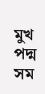মুখ পদ্ম সম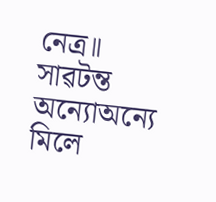নেত্ৰ॥
সাৱটন্ত অন্যোঅন্যে মিলে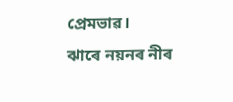প্ৰেমভাৱ।
ঝাৰে নয়নৰ নীৰ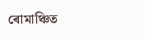ৰোমাঞ্চিত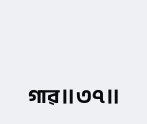গাৱ॥৩৭॥